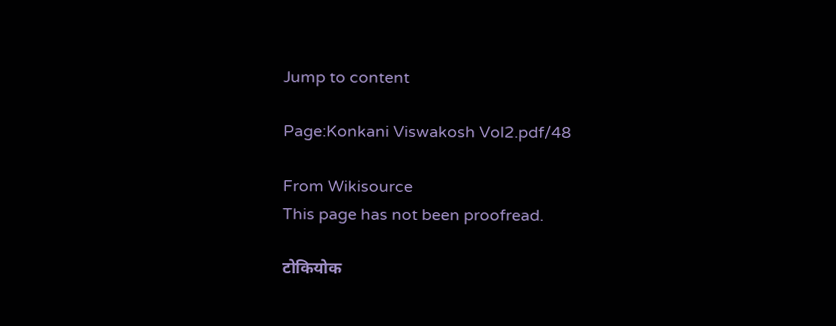Jump to content

Page:Konkani Viswakosh Vol2.pdf/48

From Wikisource
This page has not been proofread.

टोकियोक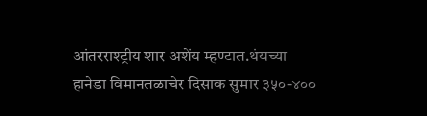आंतरराश्ट्रीय शार अशेंय म्हण्टात.थंयच्या हानेडा विमानतळाचेर दिसाक सुमार ३५०-४००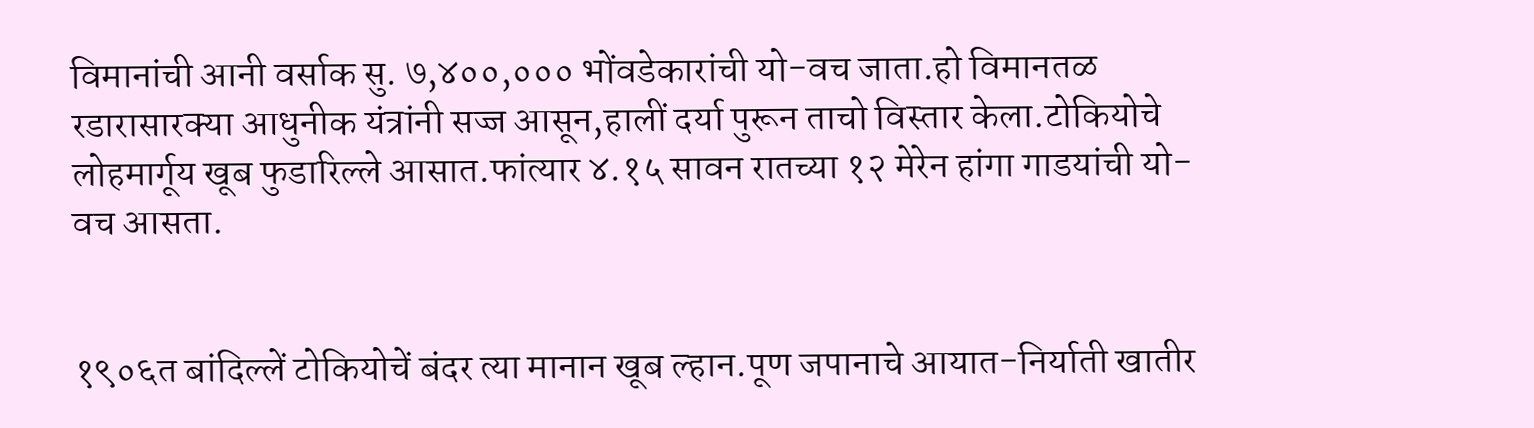विमानांची आनी वर्साक सु. ७,४००,००० भोंवडेकारांची यो-वच जाता.हो विमानतळ रडारासारक्या आधुनीक यंत्रांनी सज्ज आसून,हालीं दर्या पुरून ताचो विस्तार केला.टोकियोचे लोहमार्गूय खूब फुडारिल्ले आसात.फांत्यार ४.१५ सावन रातच्या १२ मेरेन हांगा गाडयांची यो-वच आसता.


१९०६त बांदिल्लें टोकियोचें बंदर त्या मानान खूब ल्हान.पूण जपानाचे आयात-निर्याती खातीर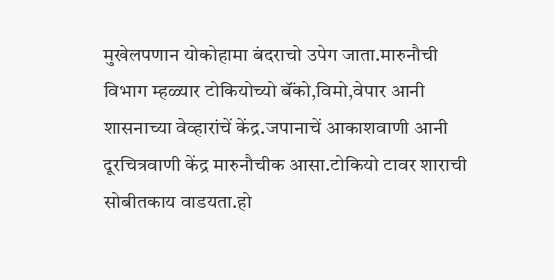मुखेलपणान योकोहामा बंदराचो उपेग जाता.मारुनौची विभाग म्हळ्यार टोकियोच्यो बॅंको,विमो,वेपार आनी शासनाच्या वेव्हारांचें केंद्र.जपानाचें आकाशवाणी आनी दूरचित्रवाणी केंद्र मारुनौचीक आसा.टोकियो टावर शाराची सोबीतकाय वाडयता.हो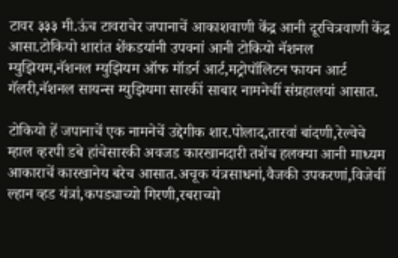टावर ३३३ मी.ऊंच टावराचेर जपानाचें आकाशवाणी केंद्र आनी दूरचित्रवाणी केंद्र आसा.टोकियो शारांत शेंकडयांनी उपवनां आनी टोकियो नॅशनल म्युझियम,नॅशनल म्युझियम ऑफ मॉडर्न आर्ट,मट्रोपॉलिटन फायन आर्ट गॅलरी,नॅशनल सायन्स म्युझियमा सारकीं साबार नामनेचीं संग्रहालयां आसात.

टोकियो हें जपानाचें एक नामनेचें उद्देगीक शार.पोलाद,तारवां बांदणी,रेल्वेचे म्हाल व्हरपी डबे हांचेसारकी अवजड कारखानदारी तशेंच हलक्या आनी माध्यम आकाराचें कारखानेय बरेच आसात.अचूक यंत्रसाधनां,वैजकी उपकरणां,विजेचीं ल्हान व्हड यंत्रां,कपड्याच्यो गिरणी,रबराच्यो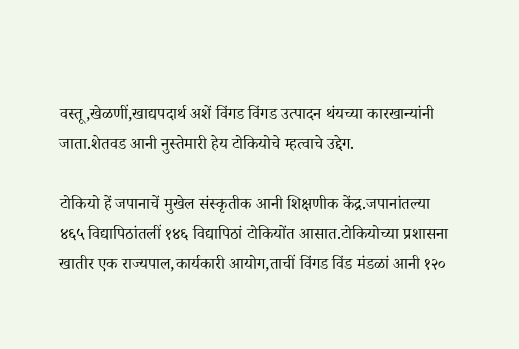वस्तू,खेळणीं,खाद्यपदार्थ अशें विंगड विंगड उत्पादन थंयच्या कारखान्यांनी जाता.शेतवड आनी नुस्तेमारी हेय टोकियोचे म्हत्वाचे उद्देग.

टोकियो हें जपानाचें मुखेल संस्कृतीक आनी शिक्षणीक केंद्र.जपानांतल्या ४६५ विद्यापिठांतलीं १४६ विद्यापिठां टोकियोंत आसात.टोकियोच्या प्रशासना खातीर एक राज्यपाल,कार्यकारी आयोग,ताचीं विंगड विंड मंडळां आनी १२०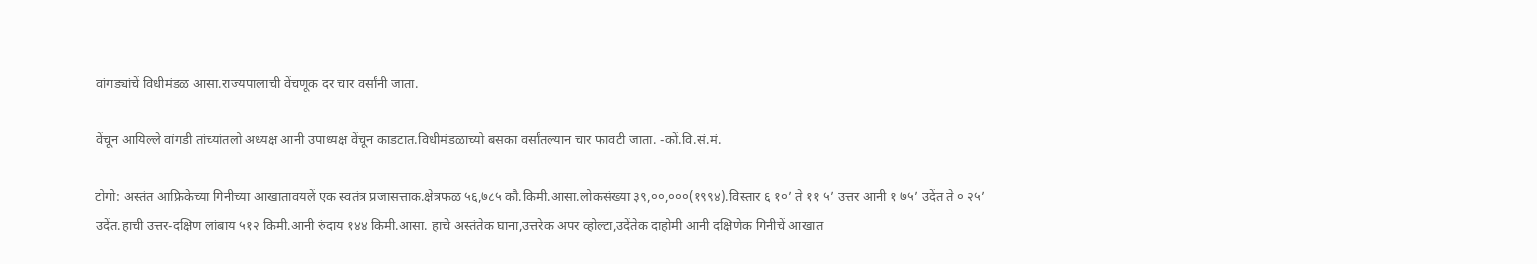वांगड्यांचें विधीमंडळ आसा.राज्यपालाची वेंचणूक दर चार वर्सांनी जाता.

वेंचून आयिल्ले वांगडी तांच्यांतलो अध्यक्ष आनी उपाध्यक्ष वेंचून काडटात.विधीमंडळाच्यो बसका वर्सांतल्यान चार फावटी जाता. -कों.वि.सं.मं.

टोगो: अस्तंत आफ्रिकेच्या गिनीच्या आखातावयलें एक स्वतंत्र प्रजासत्ताक.क्षेत्रफळ ५६,७८५ कौ.किमी.आसा.लोकसंख्या ३९,००,०००(१९९४).विस्तार ६ १०’ ते ११ ५’ उत्तर आनी १ ७५’ उदेंत ते ० २५’ उदेंत.हाची उत्तर-दक्षिण लांबाय ५१२ किमी.आनी रुंदाय १४४ किमी.आसा. हाचे अस्तंतेक घाना,उत्तरेक अपर व्होल्टा,उदेंतेक दाहोमी आनी दक्षिणेक गिनीचें आखात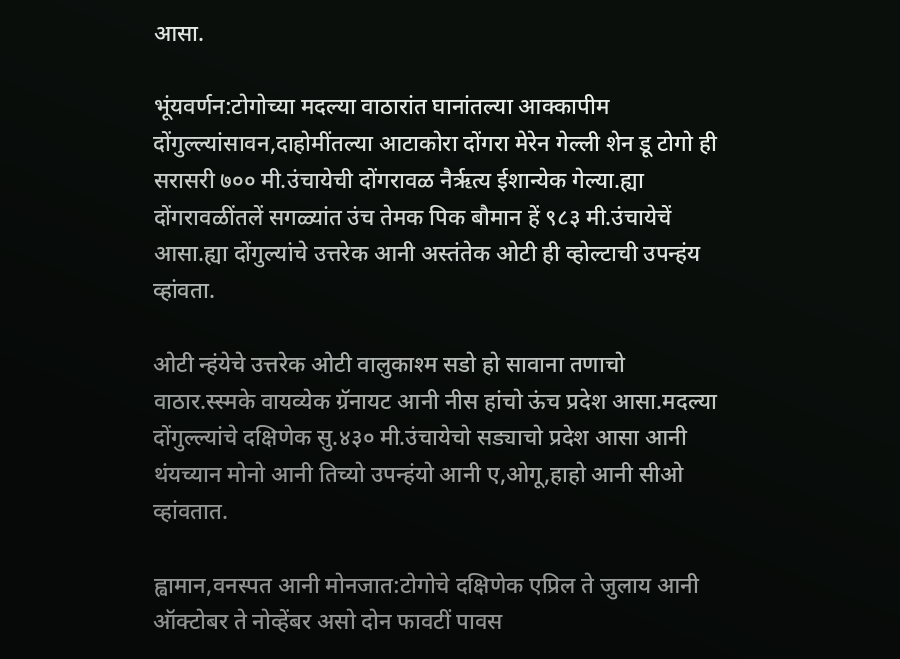आसा.

भूंयवर्णन:टोगोच्या मदल्या वाठारांत घानांतल्या आक्कापीम दोंगुल्ल्यांसावन,दाहोमींतल्या आटाकोरा दोंगरा मेरेन गेल्ली शेन डू टोगो ही सरासरी ७०० मी.उंचायेची दोंगरावळ नैर्ऋत्य ईशान्येक गेल्या.ह्या दोंगरावळींतलें सगळ्यांत उंच तेमक पिक बौमान हें ९८३ मी.उंचायेचें आसा.ह्या दोंगुल्यांचे उत्तरेक आनी अस्तंतेक ओटी ही व्होल्टाची उपन्हंय व्हांवता.

ओटी न्हंयेचे उत्तरेक ओटी वालुकाश्म सडो हो सावाना तणाचो वाठार.स्स्मके वायव्येक ग्रॅनायट आनी नीस हांचो ऊंच प्रदेश आसा.मदल्या दोंगुल्ल्यांचे दक्षिणेक सु.४३० मी.उंचायेचो सड्याचो प्रदेश आसा आनी थंयच्यान मोनो आनी तिच्यो उपन्हंयो आनी ए,ओगू,हाहो आनी सीओ व्हांवतात.

ह्वामान,वनस्पत आनी मोनजात:टोगोचे दक्षिणेक एप्रिल ते जुलाय आनी ऑक्टोबर ते नोव्हेंबर असो दोन फावटीं पावस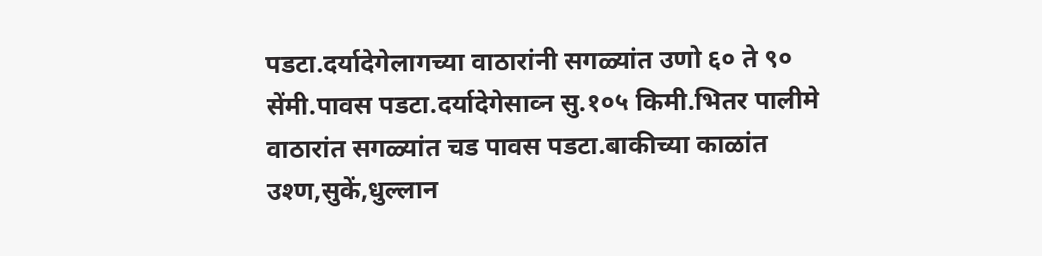पडटा.दर्यादेगेलागच्या वाठारांनी सगळ्यांत उणो ६० ते ९० सेंमी.पावस पडटा.दर्यादेगेसाव्न सु.१०५ किमी.भितर पालीमे वाठारांत सगळ्यांत चड पावस पडटा.बाकीच्या काळांत उश्ण,सुकें,धुल्लान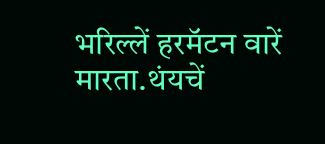भरिल्लें हरमॅटन वारें मारता.थंयचें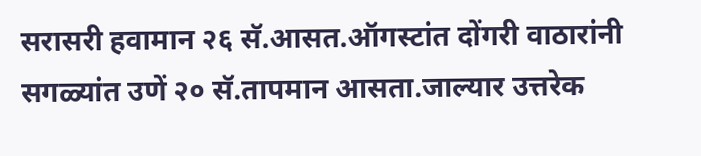सरासरी हवामान २६ सॅ.आसत.ऑगस्टांत दोंगरी वाठारांनी सगळ्यांत उणें २० सॅ.तापमान आसता.जाल्यार उत्तरेक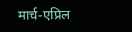मार्च-एप्रिल